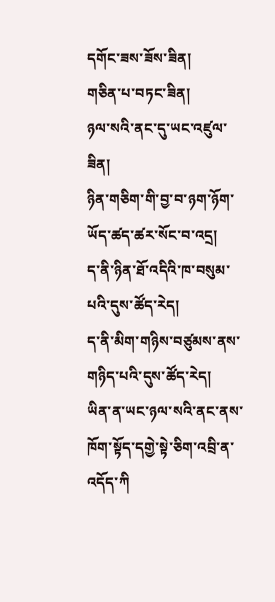དགོང་ཟས་ཟོས་ཟིན།
གཅིན་པ་བཏང་ཟིན།
ཉལ་སའི་ནང་དུ་ཡང་འཛུལ་ཟིན།
ཉིན་གཅིག་གི་བྱ་བ་ཉག་ཉོག་ཡོད་ཚད་ཚར་སོང་བ་འདྲ།
ད་ནི་ཉིན་ཐོ་འདིའི་ཁ་བསུམ་པའི་དུས་ཚོད་རེད།
ད་ནི་མིག་གཉིས་བཙུམས་ནས་གཉིད་པའི་དུས་ཚོད་རེད།
ཡིན་ན་ཡང་ཉལ་སའི་ནང་ནས་ཁོག་སྟོད་དགྱེ་སྟེ་ཅིག་འབྲི་ན་འདོད་ཀི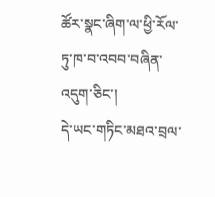ཚོར་སྣང་ཞིག་ལ་ཕྱི་རོལ་ཏུ་ཁ་བ་འབབ་བཞིན་འདུག་ཅིང་།
དེ་ཡང་གཏིང་མཐའ་བྲལ་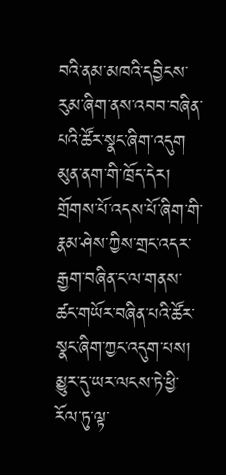བའི་ནམ་མཁའི་དབྱིངས་རུམ་ཞིག་ནས་འབབ་བཞིན་པའི་ཚོར་སྣང་ཞིག་འདུག
མུན་ནག་གི་ཁྲོད་དེར།
གྲོགས་པོ་འདས་པོ་ཞིག་གི་རྣམ་ཤེས་ཀྱིས་གྲང་འདར་རྒྱག་བཞིན་ང་ལ་གནས་ཚང་གཡོར་བཞིན་པའི་ཚོར་སྣང་ཞིག་ཀྱང་འདུག་པས།
མྱུར་དུ་ཡར་ལངས་ཏེ་ཕྱི་རོལ་ཏུ་ལྟ་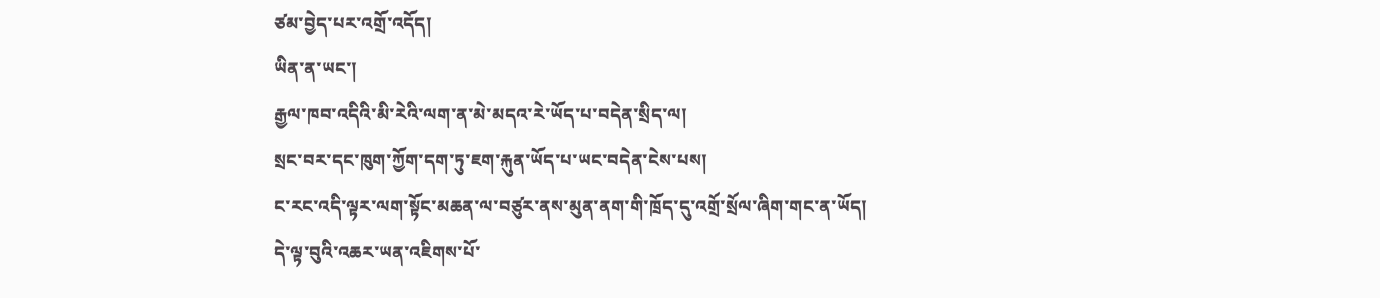ཙམ་བྱེད་པར་འགྲོ་འདོད།
ཡིན་ན་ཡང་།
རྒྱལ་ཁབ་འདིའི་མི་རེའི་ལག་ན་མེ་མདའ་རེ་ཡོད་པ་བདེན་སྲིད་ལ།
སྲང་བར་དང་ཁུག་ཀྱོག་དག་ཏུ་ཇག་རྐུན་ཡོད་པ་ཡང་བདེན་ངེས་པས།
ང་རང་འདི་ལྟར་ལག་སྟོང་མཆན་ལ་བཙུར་ནས་མུན་ནག་གི་ཁྲོད་དུ་འགྲོ་སྲོལ་ཞིག་གང་ན་ཡོད།
དེ་ལྟ་བུའི་འཆར་ཡན་འཇིགས་པོ་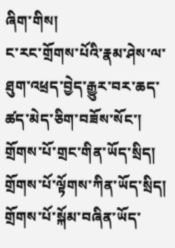ཞིག་གིས།
ང་རང་གྲོགས་པོའི་རྣམ་ཤེས་ལ་ཐུག་འཕྲད་བྱེད་རྒྱུར་བར་ཆད་ཚད་མེད་ཅིག་བཟོས་སོང་།
གྲོགས་པོ་གྲང་གིན་ཡོད་སྲིད།
གྲོགས་པོ་ལྟོགས་ཀིན་ཡོད་སྲིད།
གྲོགས་པོ་སྐོམ་བཞིན་ཡོད་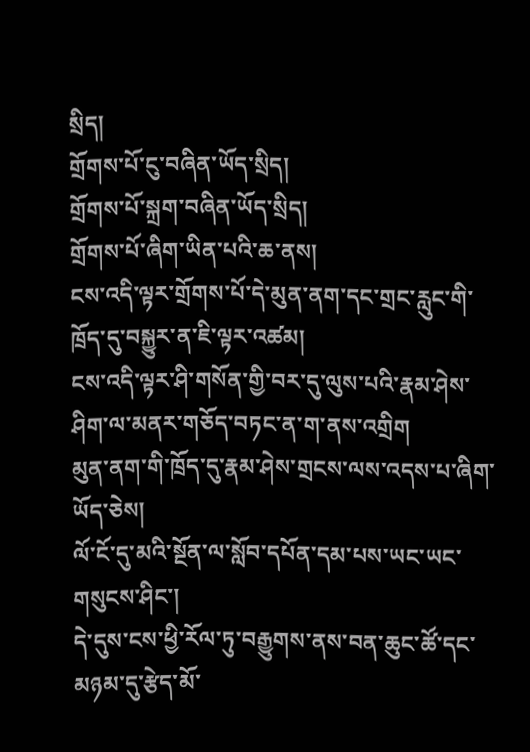སྲིད།
གྲོགས་པོ་ངུ་བཞིན་ཡོད་སྲིད།
གྲོགས་པོ་སྐྲག་བཞིན་ཡོད་སྲིད།
གྲོགས་པོ་ཞིག་ཡིན་པའི་ཆ་ནས།
ངས་འདི་ལྟར་གྲོགས་པོ་དེ་མུན་ནག་དང་གྲང་རླུང་གི་ཁྲོད་དུ་བསྐྱུར་ན་ཇི་ལྟར་འཚམ།
ངས་འདི་ལྟར་ཤི་གསོན་གྱི་བར་དུ་ལུས་པའི་རྣམ་ཤེས་ཤིག་ལ་མནར་གཅོད་བཏང་ན་ག་ནས་འགྲིག
མུན་ནག་གི་ཁྲོད་དུ་རྣམ་ཤེས་གྲངས་ལས་འདས་པ་ཞིག་ཡོད་ཅེས།
ལོ་ངོ་དུ་མའི་སྔོན་ལ་སློབ་དཔོན་དམ་པས་ཡང་ཡང་གསུངས་ཤིང་།
དེ་དུས་ངས་ཕྱི་རོལ་ཏུ་བརྒྱུགས་ནས་བན་ཆུང་ཚོ་དང་མཉམ་དུ་རྩེད་མོ་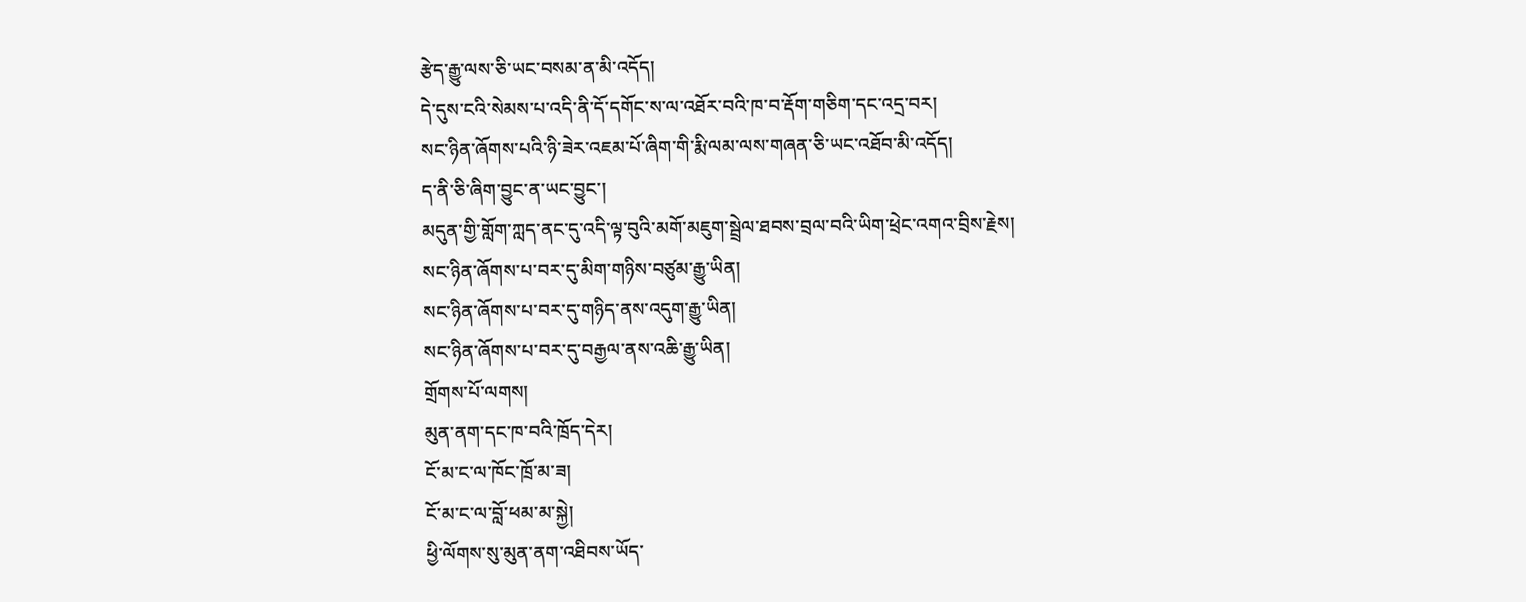རྩེད་རྒྱུ་ལས་ཅི་ཡང་བསམ་ན་མི་འདོད།
དེ་དུས་ངའི་སེམས་པ་འདི་ནི་དོ་དགོང་ས་ལ་འཐོར་བའི་ཁ་བ་རྡོག་གཅིག་དང་འདྲ་བར།
སང་ཉིན་ཞོགས་པའི་ཉི་ཟེར་འཇམ་པོ་ཞིག་གི་རྨི་ལམ་ལས་གཞན་ཅི་ཡང་འཐོབ་མི་འདོད།
ད་ནི་ཅི་ཞིག་བྱུང་ན་ཡང་བྱུང་།
མདུན་གྱི་གློག་ཀླད་ནང་དུ་འདི་ལྟ་བུའི་མགོ་མཇུག་སྦྲེལ་ཐབས་བྲལ་བའི་ཡིག་ཕྲེང་འགའ་བྲིས་རྗེས།
སང་ཉིན་ཞོགས་པ་བར་དུ་མིག་གཉིས་བཙུམ་རྒྱུ་ཡིན།
སང་ཉིན་ཞོགས་པ་བར་དུ་གཉིད་ནས་འདུག་རྒྱུ་ཡིན།
སང་ཉིན་ཞོགས་པ་བར་དུ་བརྒྱལ་ནས་འཆི་རྒྱུ་ཡིན།
གྲོགས་པོ་ལགས།
མུན་ནག་དང་ཁ་བའི་ཁྲོད་དེར།
ངོ་མ་ང་ལ་ཁོང་ཁྲོ་མ་ཟ།
ངོ་མ་ང་ལ་བློ་ཕམ་མ་སྐྱེ།
ཕྱི་ལོགས་སུ་མུན་ནག་འཐིབས་ཡོད་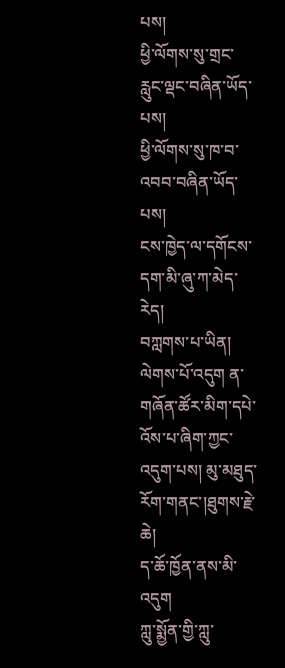པས།
ཕྱི་ལོགས་སུ་གྲང་རླུང་ལྡང་བཞིན་ཡོད་པས།
ཕྱི་ལོགས་སུ་ཁ་བ་འབབ་བཞིན་ཡོད་པས།
ངས་ཁྱེད་ལ་དགོངས་དག་མི་ཞུ་ཀ་མེད་རེད།
བཀླགས་པ་ཡིན།
ལེགས་པོ་འདུག ན་གཞོན་ཚོར་མིག་དཔེ་འོས་པ་ཞིག་ཀྱང་འདུག་པས། མུ་མཐུད་རོག་གནང་།ཐུགས་རྗེ་ཆེ།
ད་ཆོ་ཁྱོན་ནས་མི་འདུག
ཀླུ་སྨྱོན་གྱི་ཀླུ་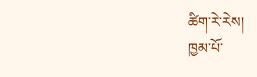ཚིག་རེ་རེས།
ཁྱམ་པོ་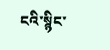ངའི་སྙིང་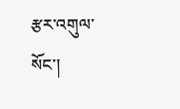རྩར་འགུལ་སོང་།